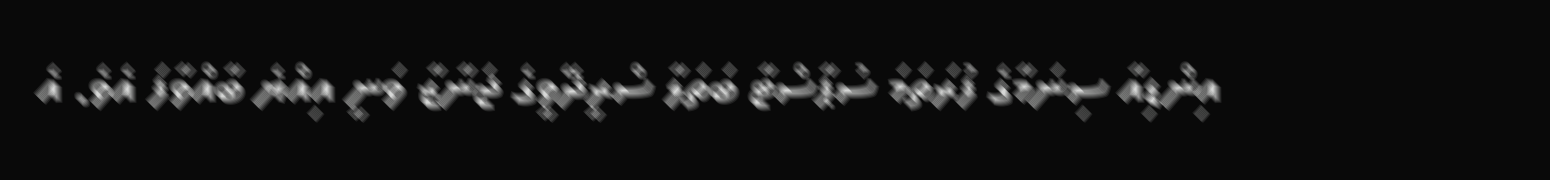އިންޑިއާ ސިނަމާގެ ފުރަތަމަ ސުޕާސްޓާ ބަތަލާ ސްރީދޭވީގެ ޖަނާޒާ ވަނީ އިއްޔެ ބާއްވާފަ އެވެ. އެ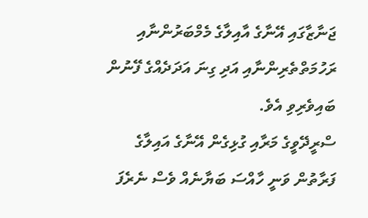ޖަނާޒާގައި އޭނާގެ އާއިލާގެ މެމްބަރުންނާއި ރަހުމަތްތެރިންނާއި އަދި ގިނަ އަދަދެއްގެ ފޭނުން ބައިވެރިވި އެވެ.
ސްރީދޭވީގެ މަރާއި ގުޅިގެން އޭނާގެ އައިލާގެ ފަރާތުން ވަނީ ހާއްސަ ބަޔާނެއް ވެސް ނެރެފަ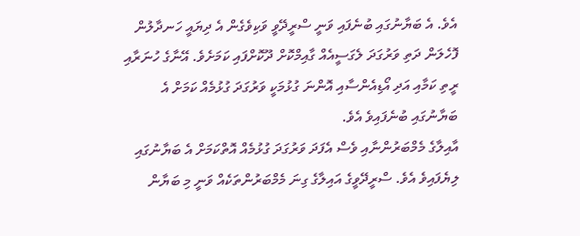އެވެ. އެ ބަޔާނުގައި ބުނެފައި ވަނީ ސްރީދޭވީ ވަކިވެގެން އެ ދިޔައީ ހަނދާލުން ފޮހެލަން ދަތި ވަރުގަދަ ލެގަސީއެއް ގާއިމްކޮށް ދޫކޮށްފައި ކަމަށެވެ. އޭނާގެ ހުނަރާއި ރީތި ކަމާއި އަދި އޯޑިއެންސާއި އޮންނަ ގުޅުމަކީ ވަރުގަދަ ގުޅުމެއް ކަމަށް އެ ބަޔާނުގައި ބުނެފައިވެ އެވެ.
އާއިލާގެ މެމްބަރުންނާއި ވެސް އެފަދަ ވަރުގަދަ ގުޅުމެއް އޮތްކަމަށް އެ ބަޔާނުގައި ލިޔެފައިވެ އެވެ. ސްރީދޭވީގެ އައިލާގެ ގިނަ މެމްބަރުންތަކެއް ވަނީ މި ބަޔާން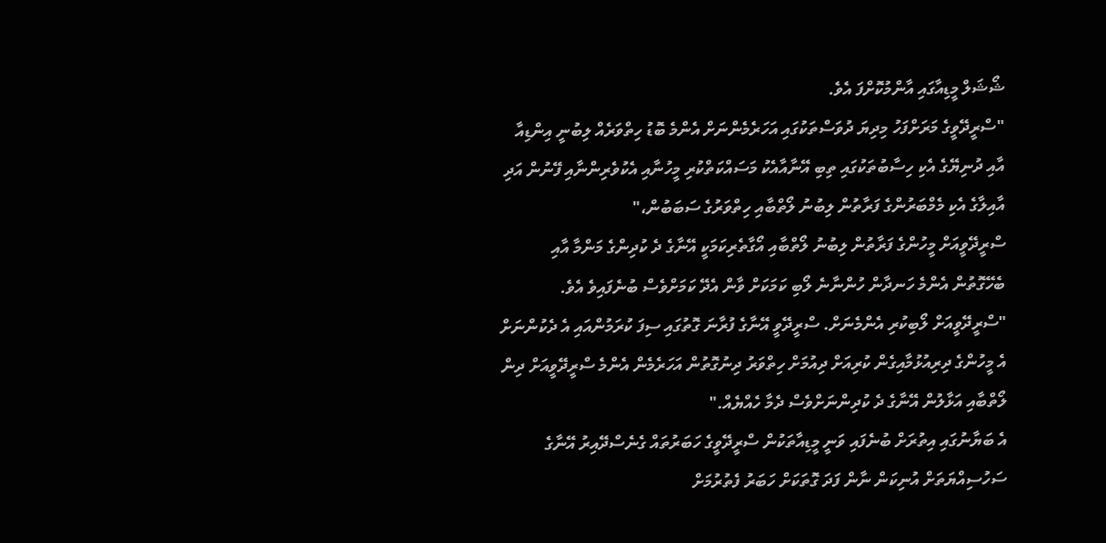ޝޯޝަލް މީޑިއާގައި އާންމުކޮށްފަ އެވެ.
"ސްރީދޭވީގެ މަރަށްފަހު މިދިޔަ ދުވަސްތަކުގައި އަހަރެމެންނަށް އެންމެ ބޮޑު ހިތްވަރެއް ލިބުނީ އިންޑިއާ އާއި ދުނިޔޭގެ އެކި ހިސާބުތަކުގައި ތިބި އޭނާއާއެކު މަސައްކަތްކުރި މީހުނާއި އެކުވެރިންނާއި ފޭނުން އަދި އާއިލާގެ އެކި މެމްބަރުންގެ ފަރާތުން ލިބުނު ލޯތްބާއި ހިތްވަރުގެ ސަބަބުން،"
ސްރީދޭވީއަށް މީހުންގެ ފަރާތުން ލިބުނު ލޯތްބާއި އޯގާތެރިކަމަކީ އޭނާގެ ދެ ކުދިންގެ މަންމާ އާއި ބެހޭގޮތުން އެންމެ ހަނދާން ހުންނާނެ ލޯބި ކަމަކަށް ވާން އެދޭ ކަމަށްވެސް ބުނެފައިވެ އެވެ.
"ސްރީދޭވީއަށް ލޯބިކުރި އެންމެނަށް. ސްރީދޭވީ އޭނާގެ ފުރާނަ ގޮތުގައި ސިފަ ކުރަމުންއައި އެ ދެކުންނަށް އެ މީހުންގެ ދިރިއުޅުމާއިގެން ކުރިއަށް ދިއުމަށް ހިތްވަރު ދިނުގޮތުން އަހަރެމެން އެންމެ ސްރީދޭވީއަށް ދިން ލޯތްބާއި އަޅާލުން އޭނާގެ ދެ ކުދިންނަށްވެސް ދެމާ ހެއްޔެއް."
އެ ބަޔާނުގައި އިތުރަށް ބުނެފައި ވަނީ މީޑިއާތަކުން ސްރީދޭވީގެ ހަބަރުތައް ގެނެސްދޭއިރު އޭނާގެ ސަހުސިއްޔަތަށް އުނިކަން ނާން ފަދަ ގޮތަކަށް ހަބަރު ފެތުރުމަށް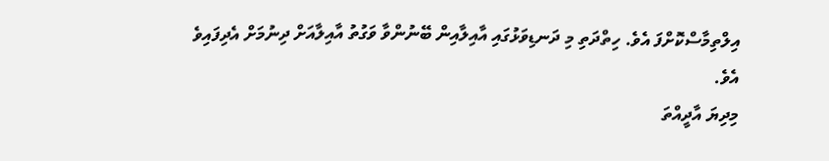އިލްތިމާސްކޮށްފަ އެވެ. ހިތްދަތި މި ދަނޑިވަޅުގައި އާއިލާއިން ބޭނުންވާ ވަގުތު އާއިލާއަށް ދިނުމަށް އެދިފައިވެ އެވެ.
މިދިޔަ އާދީއްތަ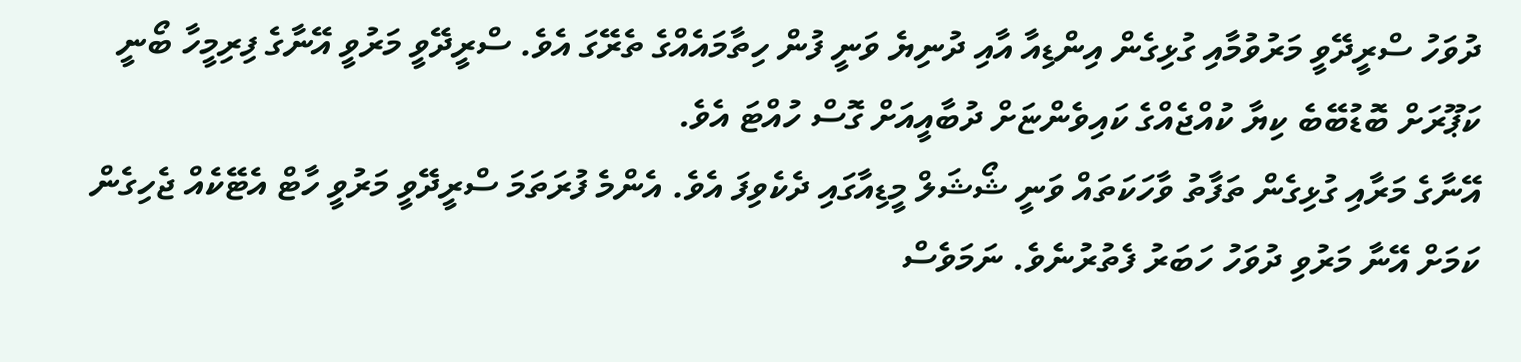ދުވަހު ސްރީދޭވީ މަރުވުމާއި ގުޅިގެން އިންޑިއާ އާއި ދުނިޔެ ވަނީ ފުން ހިތާމައެއްގެ ތެރޭގަ އެވެ. ސްރީދޭވީ މަރުވީ އޭނާގެ ފިރިމީހާ ބޯނީ ކަޕޫރަށް ބޮޑުބޭބެ ކިޔާ ކުއްޖެއްގެ ކައިވެންޏަށް ދުބާއީއަށް ގޮސް ހުއްޓަ އެވެ.
އޭނާގެ މަރާއި ގުޅިގެން ތަފާތު ވާހަކަތައް ވަނީ ޝޯޝަލް މީޑިއާގައި ދެކެވިފަ އެވެ. އެންމެ ފުރަތަމަ ސްރީދޭވީ މަރުވީ ހާޓް އެޓޭކެއް ޖެހިގެން ކަމަށް އޭނާ މަރުވި ދުވަހު ހަބަރު ފެތުރުނެވެ. ނަމަވެސް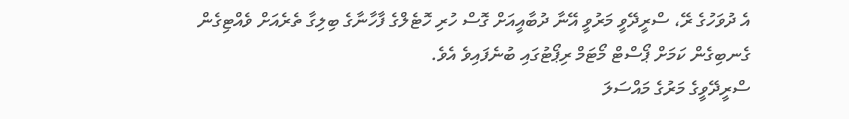އެ ދުވަހުގެ ރޭ، ސްރީދޭވީ މަރުވީ އޭނާ ދުބާއީއަށް ގޮސް ހުރި ހޮޓެލްގެ ފާހާނާގެ ބިލިގާ ތެރެއަށް ވެއްޓިގެން ގެނބިގެން ކަމަށް ޕޯސްޓް މޯޓަމް ރިޕޯޓުގައި ބުނެފައިވެ އެވެ.
ސްރީދޭވީގެ މަރުގެ މައްސަލަ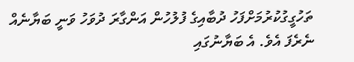ތަހުގީގުކުރުމަށްފަހު ދުބާއިގެ ފުލުހުން އަންގާރަ ދުވަހު ވަނީ ބަޔާނެއް ނެރެފަ އެވެ. އެ ބަޔާނުގައި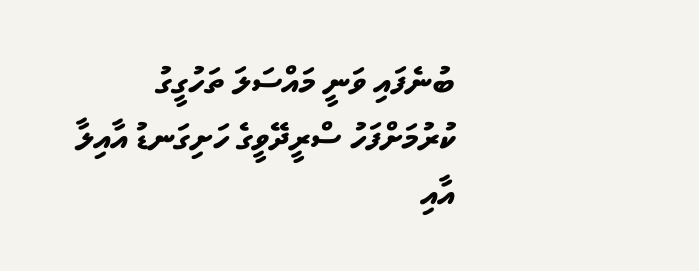ބުނެފައި ވަނީ މައްސަލަ ތަހުގީގު ކުރުމަށްފަހު ސްރީދޭވީގެ ހަށިގަނޑު އާއިލާ އާއި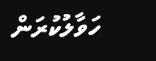ހަވާލުކުރަން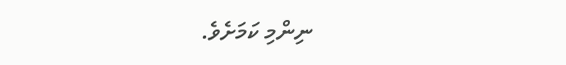ނިންމި ކަމަށެވެ.